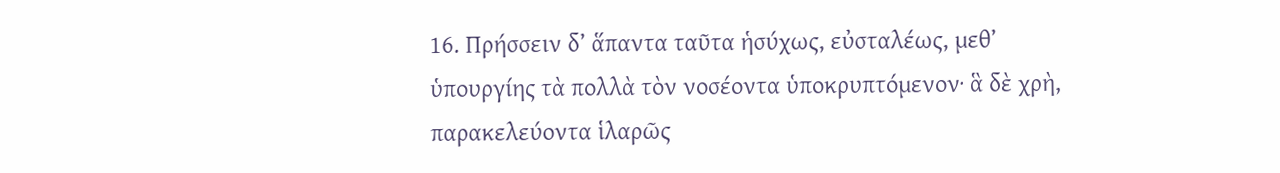16. Πρήσσειν δ’ ἅπαντα ταῦτα ἡσύχως, εὐσταλέως, μεθ’ ὑπουργίης τὰ πολλὰ τὸν νοσέοντα ὑποκρυπτόμενον· ἃ δὲ χρὴ, παρακελεύοντα ἱλαρῶς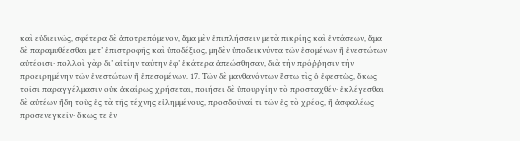καὶ εὐδιεινῶς, σφέτερα δὲ ἀποτρεπόμενον, ἅμα μὲν ἐπιπλήσσειν μετὰ πικρίης καὶ ἐντάσεων, ἅμα δὲ παραμυθέεσθαι μετ’ ἐπιστροφῆς καὶ ὑποδέξιος, μηδὲν ὑποδεικνύντα τῶν ἐσομένων ἢ ἐνεστώτων αὐτέοισι· πολλοὶ γὰρ δι’ αἰτίην ταύτην ἐφ’ ἑκάτερα ἀπεώσθησαν, διὰ τὴν πρόῤῥησιν τὴν προειρημένην τῶν ἐνεστώτων ἢ ἐπεσομένων. 17. Τῶν δὲ μανθανόντων ἔστω τὶς ὁ ἐφεστὼς, ὅκως τοῖσι παραγγέλμασιν οὐκ ἀκαίρως χρήσεται, ποιήσει δὲ ὑπουργίην τὸ προσταχθέν· ἐκλέγεσθαι δὲ αὐτέων ἤδη τοὺς ἐς τὰ τῆς τέχνης εἰλημμένους, προσδοῦναί τι τῶν ἐς τὸ χρέος, ἢ ἀσφαλέως προσενεγκεῖν· ὅκως τε ἐν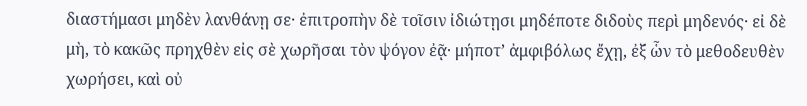διαστήμασι μηδὲν λανθάνῃ σε· ἐπιτροπὴν δὲ τοῖσιν ἰδιώτῃσι μηδέποτε διδοὺς περὶ μηδενός· εἰ δὲ μὴ, τὸ κακῶς πρηχθὲν εἰς σὲ χωρῆσαι τὸν ψόγον ἐᾷ· μήποτ’ ἀμφιβόλως ἔχῃ, ἐξ ὧν τὸ μεθοδευθὲν χωρήσει, καὶ οὐ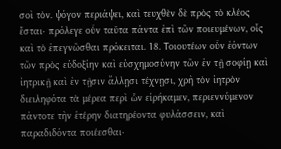σοὶ τὸν. ψόγον περιάψει, καὶ τευχθὲν δὲ πρὸς τὸ κλέος ἔσται· πρόλεγε οὖν ταῦτα πάντα ἐπὶ τῶν ποιευμένων, οἷς καὶ τὸ ἐπεγνῶσθαι πρόκειται. 18. Τοιουτέων οὖν ἐόντων τῶν πρὸς εὐδοξίην καὶ εὐσχημοσύνην τῶν ἐν τῇ σοφίῃ καὶ ἰητρικῇ καὶ ἐν τῇσιν ἄλλῃσι τέχνῃσι, χρὴ τὸν ἰητρὸν διειληφότα τὰ μέρεα περὶ ὧν εἰρήκαμεν, περιεννύμενον πάντοτε τὴν ἑτέρην διατηρέοντα φυλάσσειν, καὶ παραδιδόντα ποιέεσθαι·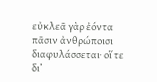εὐκλεᾶ γὰρ ἐόντα πᾶσιν ἀνθρώποισι διαφυλάσσεται· οἵ τε δι’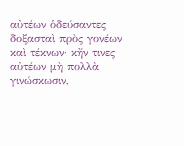αὐτέων ὁδεύσαντες δοξασταὶ πρὸς γονέων καὶ τέκνων· κἤν τινες αὐτέων μὴ πολλὰ γινώσκωσιν,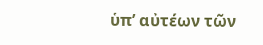ὑπ’ αὐτέων τῶν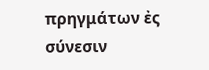πρηγμάτων ἐς σύνεσιν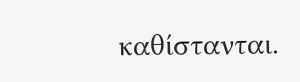καθίστανται.